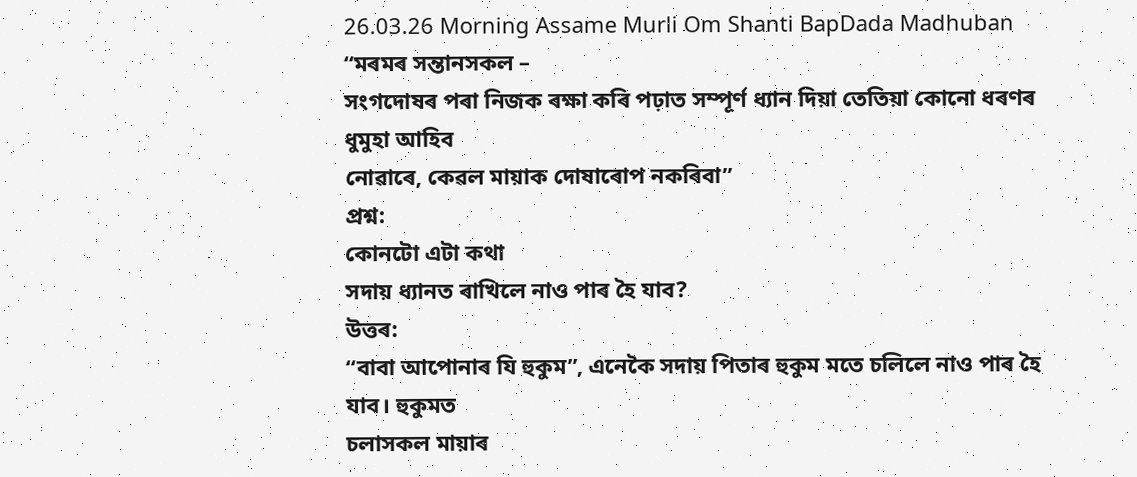26.03.26 Morning Assame Murli Om Shanti BapDada Madhuban
“মৰমৰ সন্তানসকল –
সংগদোষৰ পৰা নিজক ৰক্ষা কৰি পঢ়াত সম্পূৰ্ণ ধ্যান দিয়া তেতিয়া কোনো ধৰণৰ ধুমুহা আহিব
নোৱাৰে, কেৱল মায়াক দোষাৰোপ নকৰিবা”
প্ৰশ্ন:
কোনটো এটা কথা
সদায় ধ্যানত ৰাখিলে নাও পাৰ হৈ যাব?
উত্তৰ:
“বাবা আপোনাৰ যি হুকুম”, এনেকৈ সদায় পিতাৰ হুকুম মতে চলিলে নাও পাৰ হৈ যাব। হুকুমত
চলাসকল মায়াৰ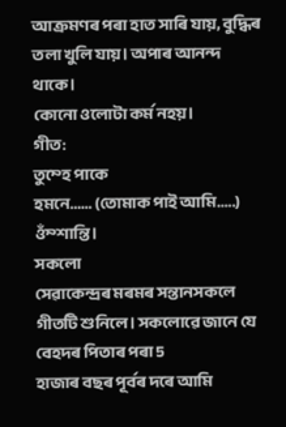আক্ৰমণৰ পৰা হাত সাৰি যায়, বুদ্ধিৰ তলা খুলি যায়। অপাৰ আনন্দ থাকে।
কোনো ওলোটা কৰ্ম নহয়।
গীত:
তুম্হে পাকে
হমনে…… (তোমাক পাই আমি…..)
ওঁম্শান্তি।
সকলো
সেৱাকেন্দ্ৰৰ মৰমৰ সন্তানসকলে গীতটি শুনিলে। সকলোৱে জানে যে বেহদৰ পিতাৰ পৰা 5
হাজাৰ বছৰ পূৰ্বৰ দৰে আমি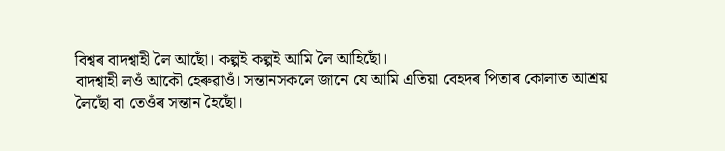বিশ্বৰ বাদশ্বাহী লৈ আছোঁ। কল্পই কল্পই আমি লৈ আহিছোঁ।
বাদশ্বাহী লওঁ আকৌ হেৰুৱাওঁ। সন্তানসকলে জানে যে আমি এতিয়া বেহদৰ পিতাৰ কোলাত আশ্ৰয়
লৈছোঁ বা তেওঁৰ সন্তান হৈছোঁ।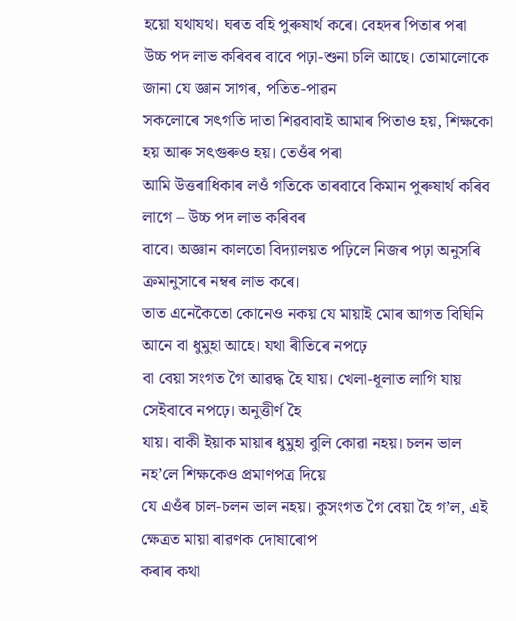হয়ো যথাযথ। ঘৰত বহি পুৰুষাৰ্থ কৰে। বেহদৰ পিতাৰ পৰা
উচ্চ পদ লাভ কৰিবৰ বাবে পঢ়া-শুনা চলি আছে। তোমালোকে জানা যে জ্ঞান সাগৰ, পতিত-পাৱন
সকলোৰে সৎগতি দাতা শিৱবাবাই আমাৰ পিতাও হয়, শিক্ষকো হয় আৰু সৎগুৰুও হয়। তেওঁৰ পৰা
আমি উত্তৰাধিকাৰ লওঁ গতিকে তাৰবাবে কিমান পুৰুষাৰ্থ কৰিব লাগে – উচ্চ পদ লাভ কৰিবৰ
বাবে। অজ্ঞান কালতো বিদ্যালয়ত পঢ়িলে নিজৰ পঢ়া অনুসৰি ক্ৰমানুসাৰে নম্বৰ লাভ কৰে।
তাত এনেকৈতো কোনেও নকয় যে মায়াই মোৰ আগত বিঘিনি আনে বা ধুমুহা আহে। যথা ৰীতিৰে নপঢ়ে
বা বেয়া সংগত গৈ আৱদ্ধ হৈ যায়। খেলা-ধূলাত লাগি যায় সেইবাবে নপঢ়ে। অনুত্তীৰ্ণ হৈ
যায়। বাকী ইয়াক মায়াৰ ধুমুহা বুলি কোৱা নহয়। চলন ভাল নহ’লে শিক্ষকেও প্ৰমাণপত্ৰ দিয়ে
যে এওঁৰ চাল-চলন ভাল নহয়। কুসংগত গৈ বেয়া হৈ গ’ল, এই ক্ষেত্ৰত মায়া ৰাৱণক দোষাৰোপ
কৰাৰ কথা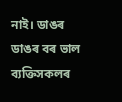নাই। ডাঙৰ ডাঙৰ বৰ ভাল ব্যক্তিসকলৰ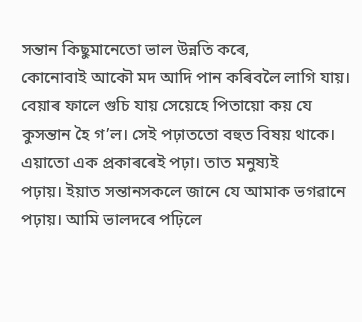সন্তান কিছুমানেতো ভাল উন্নতি কৰে,
কোনোবাই আকৌ মদ আদি পান কৰিবলৈ লাগি যায়। বেয়াৰ ফালে গুচি যায় সেয়েহে পিতায়ো কয় যে
কুসন্তান হৈ গ’ল। সেই পঢ়াততো বহুত বিষয় থাকে। এয়াতো এক প্ৰকাৰৰেই পঢ়া। তাত মনুষ্যই
পঢ়ায়। ইয়াত সন্তানসকলে জানে যে আমাক ভগৱানে পঢ়ায়। আমি ভালদৰে পঢ়িলে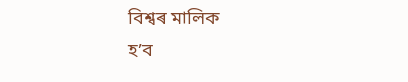বিশ্বৰ মালিক
হ’ব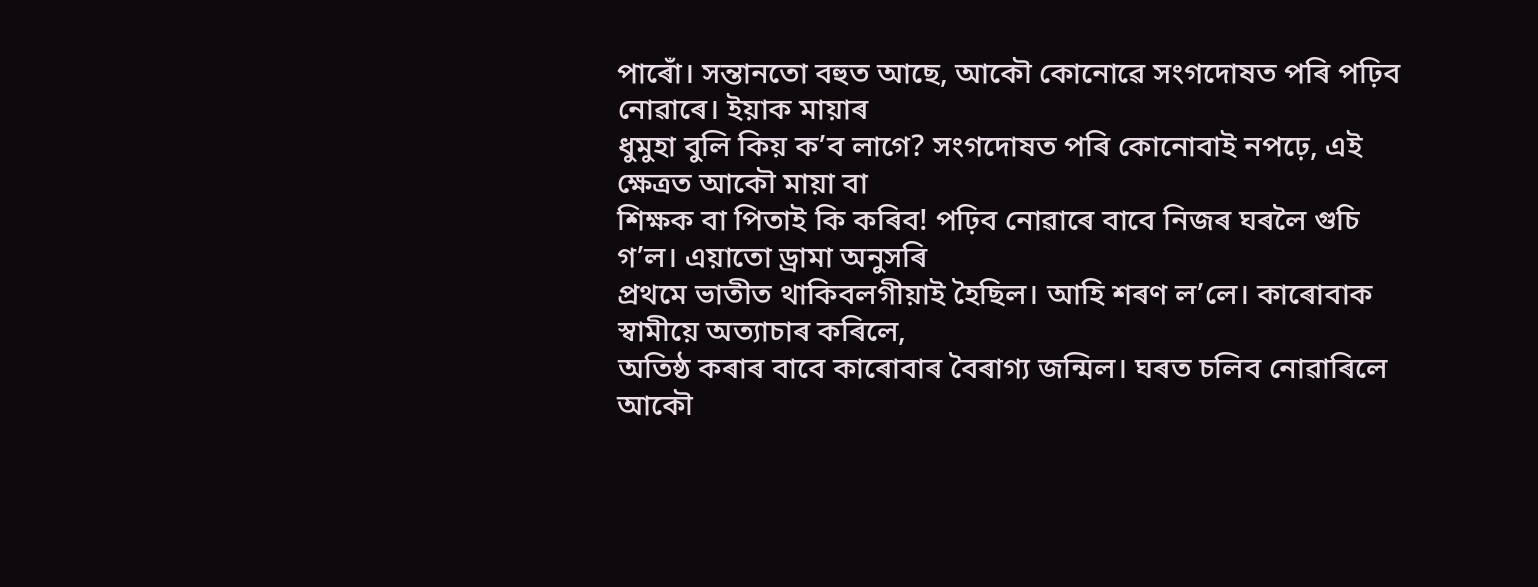পাৰোঁ। সন্তানতো বহুত আছে, আকৌ কোনোৱে সংগদোষত পৰি পঢ়িব নোৱাৰে। ইয়াক মায়াৰ
ধুমুহা বুলি কিয় ক’ব লাগে? সংগদোষত পৰি কোনোবাই নপঢ়ে, এই ক্ষেত্ৰত আকৌ মায়া বা
শিক্ষক বা পিতাই কি কৰিব! পঢ়িব নোৱাৰে বাবে নিজৰ ঘৰলৈ গুচি গ’ল। এয়াতো ড্ৰামা অনুসৰি
প্ৰথমে ভাতীত থাকিবলগীয়াই হৈছিল। আহি শৰণ ল’লে। কাৰোবাক স্বামীয়ে অত্যাচাৰ কৰিলে,
অতিষ্ঠ কৰাৰ বাবে কাৰোবাৰ বৈৰাগ্য জন্মিল। ঘৰত চলিব নোৱাৰিলে আকৌ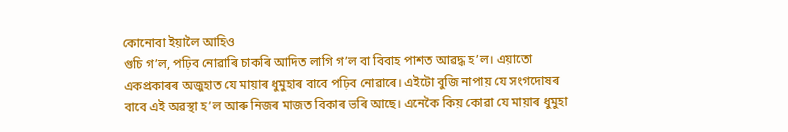কোনোবা ইয়ালৈ আহিও
গুচি গ’ল, পঢ়িব নোৱাৰি চাকৰি আদিত লাগি গ’ল বা বিবাহ পাশত আৱদ্ধ হ’ল। এয়াতো
একপ্ৰকাৰৰ অজুহাত যে মায়াৰ ধুমুহাৰ বাবে পঢ়িব নোৱাৰে। এইটো বুজি নাপায় যে সংগদোষৰ
বাবে এই অৱস্থা হ’ল আৰু নিজৰ মাজত বিকাৰ ভৰি আছে। এনেকৈ কিয় কোৱা যে মায়াৰ ধুমুহা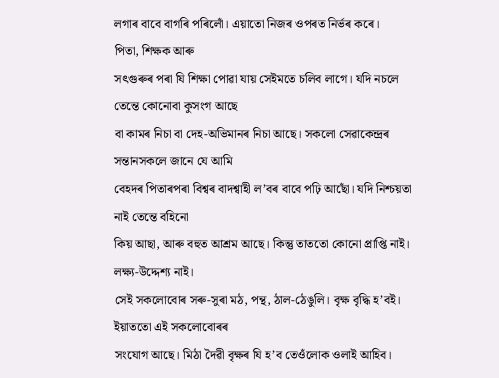লগাৰ বাবে বাগৰি পৰিলোঁ। এয়াতো নিজৰ ওপৰত নিৰ্ভৰ কৰে।
পিতা, শিক্ষক আৰু
সৎগুৰুৰ পৰা যি শিক্ষা পোৱা যায় সেইমতে চলিব লাগে। যদি নচলে তেন্তে কোনোবা কুসংগ আছে
বা কামৰ নিচা বা দেহ-অভিমানৰ নিচা আছে। সকলো সেৱাকেন্দ্ৰৰ সন্তানসকলে জানে যে আমি
বেহদৰ পিতাৰপৰা বিশ্বৰ বাদশ্বাহী ল’বৰ বাবে পঢ়ি আছোঁ। যদি নিশ্চয়তা নাই তেন্তে বহিনো
কিয় আছা, আৰু বহুত আশ্ৰম আছে। কিন্তু তাততো কোনো প্ৰাপ্তি নাই। লক্ষ্য-উদ্দেশ্য নাই।
সেই সকলোবোৰ সৰু-সুৰা মঠ, পন্থ, ঠাল-ঠেঙুলি। বৃক্ষ বৃদ্ধি হ’বই। ইয়াততো এই সকলোবোৰৰ
সংযোগ আছে। মিঠা দৈৱী বৃক্ষৰ যি হ’ব তেওঁলোক ওলাই আহিব।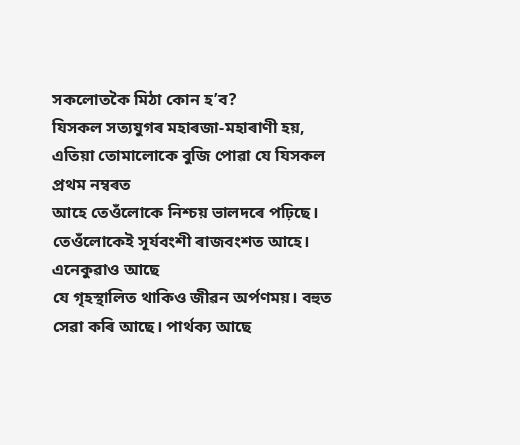সকলোতকৈ মিঠা কোন হ’ব?
যিসকল সত্যযুগৰ মহাৰজা-মহাৰাণী হয়, এতিয়া তোমালোকে বুজি পোৱা যে যিসকল প্ৰথম নম্বৰত
আহে তেওঁলোকে নিশ্চয় ভালদৰে পঢ়িছে। তেওঁলোকেই সূৰ্যবংশী ৰাজবংশত আহে। এনেকুৱাও আছে
যে গৃহস্থালিত থাকিও জীৱন অৰ্পণময়। বহুত সেৱা কৰি আছে। পাৰ্থক্য আছে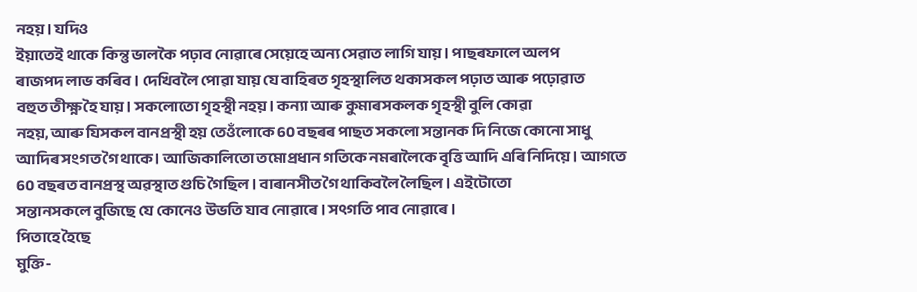নহয়। যদিও
ইয়াতেই থাকে কিন্তু ভালকৈ পঢ়াব নোৱাৰে সেয়েহে অন্য সেৱাত লাগি যায়। পাছৰফালে অলপ
ৰাজপদ লাভ কৰিব। দেখিবলৈ পোৱা যায় যে বাহিৰত গৃহস্থালিত থকাসকল পঢ়াত আৰু পঢ়োৱাত
বহুত তীক্ষ্ণ হৈ যায়। সকলোতো গৃহস্থী নহয়। কন্যা আৰু কুমাৰসকলক গৃহস্থী বুলি কোৱা
নহয়, আৰু যিসকল বানপ্ৰস্থী হয় তেওঁলোকে 60 বছৰৰ পাছত সকলো সন্তানক দি নিজে কোনো সাধু
আদিৰ সংগত গৈ থাকে। আজিকালিতো তমোপ্ৰধান গতিকে নমৰালৈকে বৃত্তি আদি এৰি নিদিয়ে। আগতে
60 বছৰত বানপ্ৰস্থ অৱস্থাত গুচি গৈছিল। বাৰানসীত গৈ থাকিবলৈ লৈছিল। এইটোতো
সন্তানসকলে বুজিছে যে কোনেও উভতি যাব নোৱাৰে। সৎগতি পাব নোৱাৰে।
পিতাহে হৈছে
মুক্তি-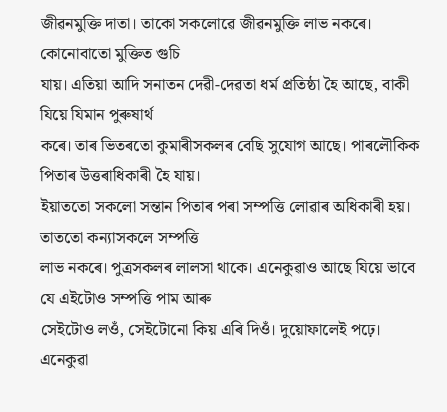জীৱনমুক্তি দাতা। তাকো সকলোৱে জীৱনমুক্তি লাভ নকৰে। কোনোবাতো মুক্তিত গুচি
যায়। এতিয়া আদি সনাতন দেৱী-দেৱতা ধৰ্ম প্ৰতিষ্ঠা হৈ আছে, বাকী যিয়ে যিমান পুৰুষাৰ্থ
কৰে। তাৰ ভিতৰতো কুমাৰীসকলৰ বেছি সুযোগ আছে। পাৰলৌকিক পিতাৰ উত্তৰাধিকাৰী হৈ যায়।
ইয়াততো সকলো সন্তান পিতাৰ পৰা সম্পত্তি লোৱাৰ অধিকাৰী হয়। তাততো কন্যাসকলে সম্পত্তি
লাভ নকৰে। পুত্ৰসকলৰ লালসা থাকে। এনেকুৱাও আছে যিয়ে ভাবে যে এইটোও সম্পত্তি পাম আৰু
সেইটোও লওঁ, সেইটোনো কিয় এৰি দিওঁ। দুয়োফালেই পঢ়ে। এনেকুৱা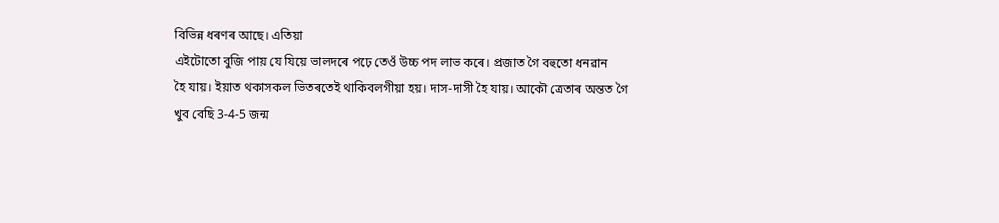বিভিন্ন ধৰণৰ আছে। এতিয়া
এইটোতো বুজি পায় যে যিয়ে ভালদৰে পঢ়ে তেওঁ উচ্চ পদ লাভ কৰে। প্ৰজাত গৈ বহুতো ধনৱান
হৈ যায়। ইয়াত থকাসকল ভিতৰতেই থাকিবলগীয়া হয়। দাস-দাসী হৈ যায়। আকৌ ত্ৰেতাৰ অন্তত গৈ
খুব বেছি 3-4-5 জন্ম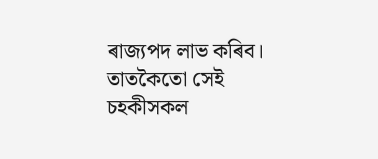ৰাজ্যপদ লাভ কৰিব। তাতকৈতো সেই চহকীসকল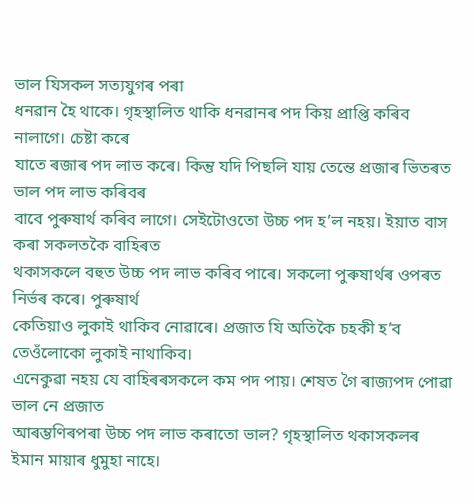ভাল যিসকল সত্যযুগৰ পৰা
ধনৱান হৈ থাকে। গৃহস্থালিত থাকি ধনৱানৰ পদ কিয় প্ৰাপ্তি কৰিব নালাগে। চেষ্টা কৰে
যাতে ৰজাৰ পদ লাভ কৰে। কিন্তু যদি পিছলি যায় তেন্তে প্ৰজাৰ ভিতৰত ভাল পদ লাভ কৰিবৰ
বাবে পুৰুষাৰ্থ কৰিব লাগে। সেইটোওতো উচ্চ পদ হ’ল নহয়। ইয়াত বাস কৰা সকলতকৈ বাহিৰত
থকাসকলে বহুত উচ্চ পদ লাভ কৰিব পাৰে। সকলো পুৰুষাৰ্থৰ ওপৰত নিৰ্ভৰ কৰে। পুৰুষাৰ্থ
কেতিয়াও লুকাই থাকিব নোৱাৰে। প্ৰজাত যি অতিকৈ চহকী হ’ব তেওঁলোকো লুকাই নাথাকিব।
এনেকুৱা নহয় যে বাহিৰৰসকলে কম পদ পায়। শেষত গৈ ৰাজ্যপদ পোৱা ভাল নে প্ৰজাত
আৰম্ভণিৰপৰা উচ্চ পদ লাভ কৰাতো ভাল? গৃহস্থালিত থকাসকলৰ ইমান মায়াৰ ধুমুহা নাহে।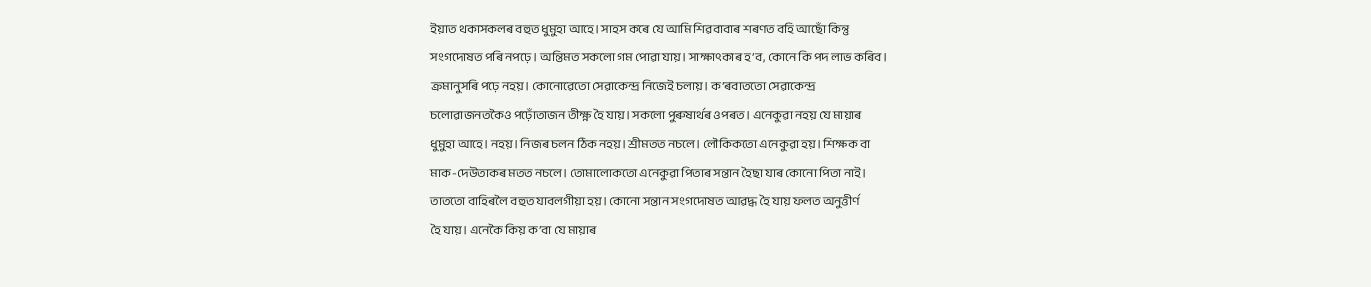ইয়াত থকাসকলৰ বহুত ধুমুহা আহে। সাহস কৰে যে আমি শিৱবাবাৰ শৰণত বহি আছোঁ কিন্তু
সংগদোষত পৰি নপঢ়ে। অন্তিমত সকলো গম পোৱা যায়। সাক্ষাৎকাৰ হ’ব, কোনে কি পদ লাভ কৰিব।
ক্ৰমানুসৰি পঢ়ে নহয়। কোনোৱেতো সেৱাকেন্দ্ৰ নিজেই চলায়। ক’ৰবাততো সেৱাকেন্দ্ৰ
চলোৱাজনতকৈও পঢ়োঁতাজন তীক্ষ্ণ হৈ যায়। সকলো পুৰুষাৰ্থৰ ওপৰত। এনেকুৱা নহয় যে মায়াৰ
ধুমুহা আহে। নহয়। নিজৰ চলন ঠিক নহয়। শ্ৰীমতত নচলে। লৌকিকতো এনেকুৱা হয়। শিক্ষক বা
মাক-দেউতাকৰ মতত নচলে। তোমালোকতো এনেকুৱা পিতাৰ সন্তান হৈছা যাৰ কোনো পিতা নাই।
তাততো বাহিৰলৈ বহুত যাবলগীয়া হয়। কোনো সন্তান সংগদোষত আৱদ্ধ হৈ যায় ফলত অনুত্তীৰ্ণ
হৈ যায়। এনেকৈ কিয় ক’বা যে মায়াৰ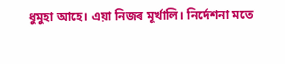ধুমুহা আহে। এয়া নিজৰ মূৰ্খালি। নিৰ্দেশনা মতে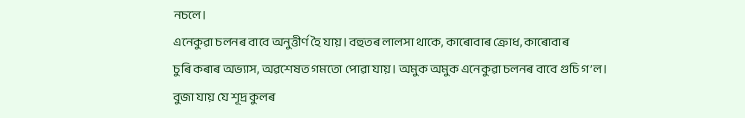নচলে।
এনেকুৱা চলনৰ বাবে অনুত্তীৰ্ণ হৈ যায়। বহুতৰ লালসা থাকে, কাৰোবাৰ ক্ৰোধ, কাৰোবাৰ
চুৰি কৰাৰ অভ্যাস, অৱশেষত গমতো পোৱা যায়। অমুক অমুক এনেকুৱা চলনৰ বাবে গুচি গ’ল।
বুজা যায় যে শূদ্ৰ কুলৰ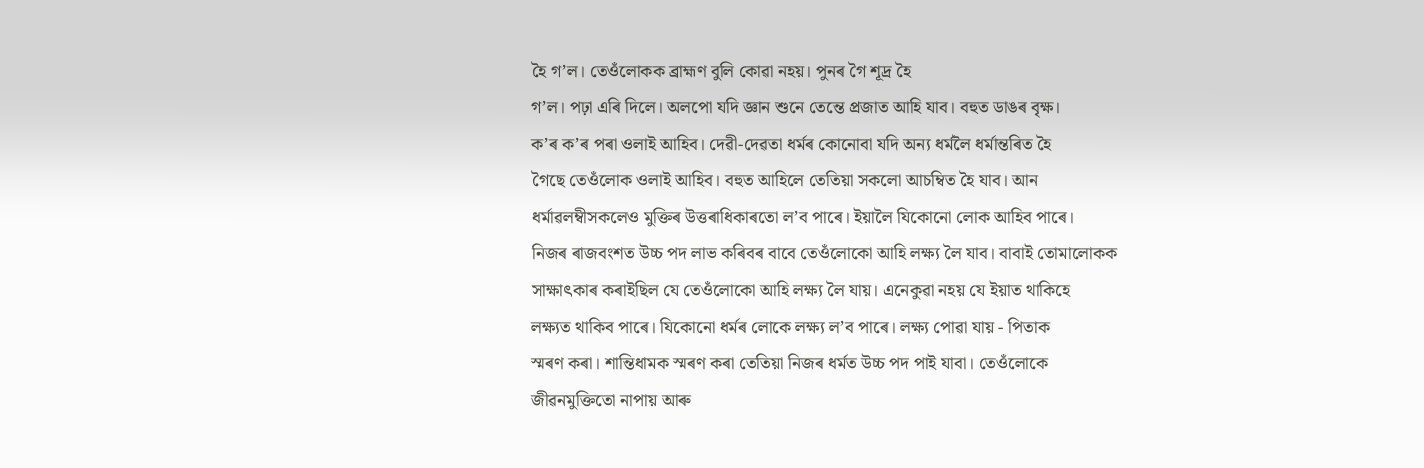হৈ গ’ল। তেওঁলোকক ব্ৰাহ্মণ বুলি কোৱা নহয়। পুনৰ গৈ শূদ্ৰ হৈ
গ’ল। পঢ়া এৰি দিলে। অলপো যদি জ্ঞান শুনে তেন্তে প্ৰজাত আহি যাব। বহুত ডাঙৰ বৃক্ষ।
ক’ৰ ক’ৰ পৰা ওলাই আহিব। দেৱী-দেৱতা ধৰ্মৰ কোনোবা যদি অন্য ধৰ্মলৈ ধৰ্মান্তৰিত হৈ
গৈছে তেওঁলোক ওলাই আহিব। বহুত আহিলে তেতিয়া সকলো আচম্বিত হৈ যাব। আন
ধৰ্মাৱলম্বীসকলেও মুক্তিৰ উত্তৰাধিকাৰতো ল’ব পাৰে। ইয়ালৈ যিকোনো লোক আহিব পাৰে।
নিজৰ ৰাজবংশত উচ্চ পদ লাভ কৰিবৰ বাবে তেওঁলোকো আহি লক্ষ্য লৈ যাব। বাবাই তোমালোকক
সাক্ষাৎকাৰ কৰাইছিল যে তেওঁলোকো আহি লক্ষ্য লৈ যায়। এনেকুৱা নহয় যে ইয়াত থাকিহে
লক্ষ্যত থাকিব পাৰে। যিকোনো ধৰ্মৰ লোকে লক্ষ্য ল’ব পাৰে। লক্ষ্য পোৱা যায় - পিতাক
স্মৰণ কৰা। শান্তিধামক স্মৰণ কৰা তেতিয়া নিজৰ ধৰ্মত উচ্চ পদ পাই যাবা। তেওঁলোকে
জীৱনমুক্তিতো নাপায় আৰু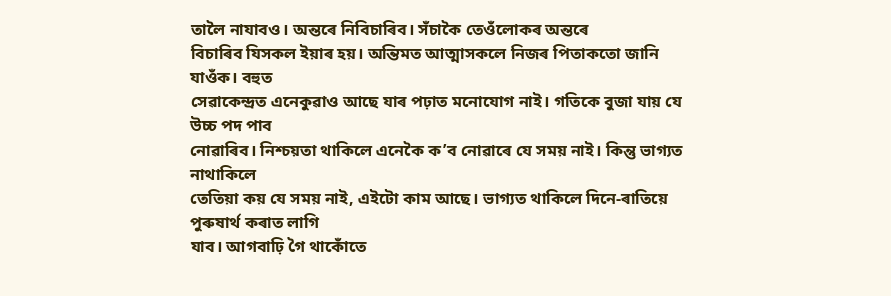তালৈ নাযাবও। অন্তৰে নিবিচাৰিব। সঁচাকৈ তেওঁলোকৰ অন্তৰে
বিচাৰিব যিসকল ইয়াৰ হয়। অন্তিমত আত্মাসকলে নিজৰ পিতাকতো জানি যাওঁক। বহুত
সেৱাকেন্দ্ৰত এনেকুৱাও আছে যাৰ পঢ়াত মনোযোগ নাই। গতিকে বুজা যায় যে উচ্চ পদ পাব
নোৱাৰিব। নিশ্চয়তা থাকিলে এনেকৈ ক’ব নোৱাৰে যে সময় নাই। কিন্তু ভাগ্যত নাথাকিলে
তেতিয়া কয় যে সময় নাই, এইটো কাম আছে। ভাগ্যত থাকিলে দিনে-ৰাতিয়ে পুৰুষাৰ্থ কৰাত লাগি
যাব। আগবাঢ়ি গৈ থাকোঁতে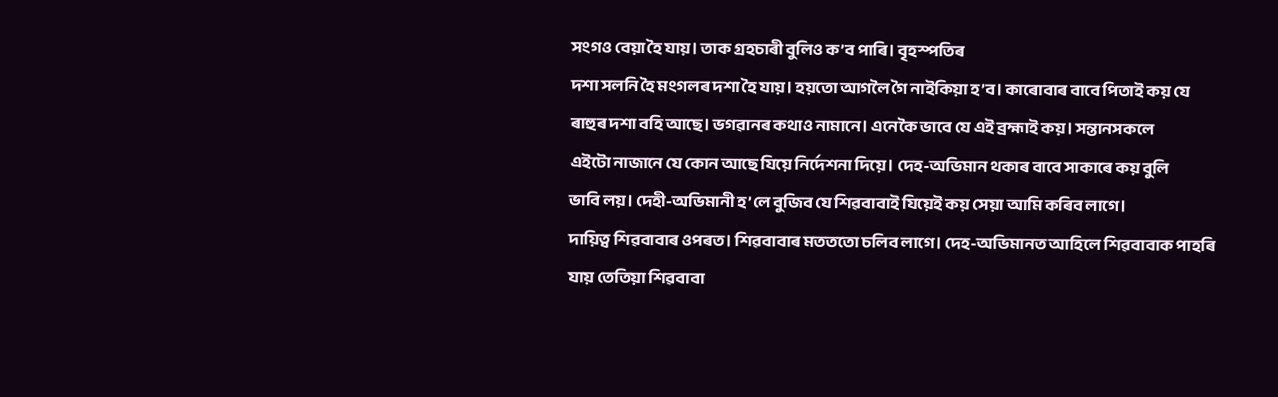সংগও বেয়া হৈ যায়। তাক গ্ৰহচাৰী বুলিও ক’ব পাৰি। বৃহস্পতিৰ
দশা সলনি হৈ মংগলৰ দশা হৈ যায়। হয়তো আগলৈ গৈ নাইকিয়া হ’ব। কাৰোবাৰ বাবে পিতাই কয় যে
ৰাহুৰ দশা বহি আছে। ভগৱানৰ কথাও নামানে। এনেকৈ ভাবে যে এই ব্ৰহ্মাই কয়। সন্তানসকলে
এইটো নাজানে যে কোন আছে যিয়ে নিৰ্দেশনা দিয়ে। দেহ-অভিমান থকাৰ বাবে সাকাৰে কয় বুলি
ভাবি লয়। দেহী-অভিমানী হ’লে বুজিব যে শিৱবাবাই যিয়েই কয় সেয়া আমি কৰিব লাগে।
দায়িত্ব শিৱবাবাৰ ওপৰত। শিৱবাবাৰ মতততো চলিব লাগে। দেহ-অভিমানত আহিলে শিৱবাবাক পাহৰি
যায় তেতিয়া শিৱবাবা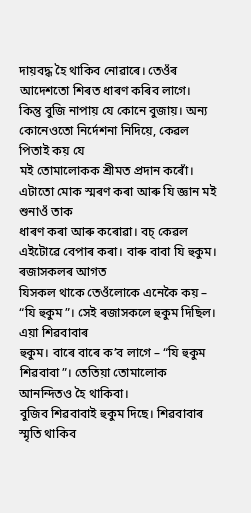দায়বদ্ধ হৈ থাকিব নোৱাৰে। তেওঁৰ আদেশতো শিৰত ধাৰণ কৰিব লাগে।
কিন্তু বুজি নাপায় যে কোনে বুজায়। অন্য কোনেওতো নিৰ্দেশনা নিদিয়ে, কেৱল পিতাই কয় যে
মই তোমালোকক শ্ৰীমত প্ৰদান কৰোঁ। এটাতো মোক স্মৰণ কৰা আৰু যি জ্ঞান মই শুনাওঁ তাক
ধাৰণ কৰা আৰু কৰোৱা। বচ্ কেৱল এইটোৱে বেপাৰ কৰা। বাৰু বাবা যি হুকুম। ৰজাসকলৰ আগত
যিসকল থাকে তেওঁলোকে এনেকৈ কয় – “যি হুকুম”। সেই ৰজাসকলে হুকুম দিছিল। এয়া শিৱবাবাৰ
হুকুম। বাৰে বাৰে ক’ব লাগে – “যি হুকুম শিৱবাবা”। তেতিয়া তোমালোক আনন্দিতও হৈ থাকিবা।
বুজিব শিৱবাবাই হুকুম দিছে। শিৱবাবাৰ স্মৃতি থাকিব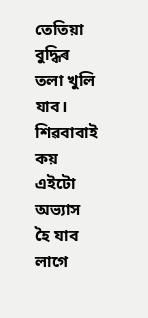তেতিয়া বুদ্ধিৰ তলা খুলি যাব।
শিৱবাবাই কয় এইটো অভ্যাস হৈ যাব লাগে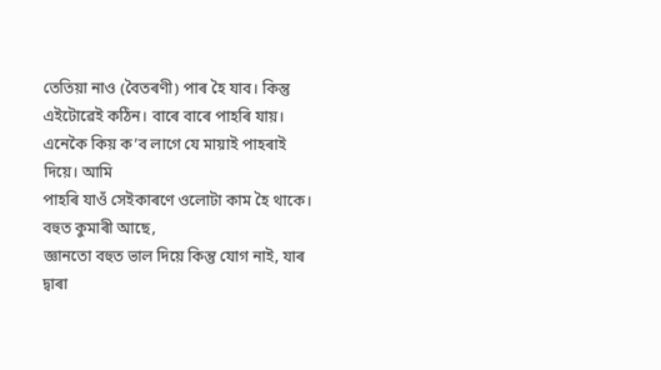তেতিয়া নাও (বৈতৰণী) পাৰ হৈ যাব। কিন্তু
এইটোৱেই কঠিন। বাৰে বাৰে পাহৰি যায়। এনেকৈ কিয় ক’ব লাগে যে মায়াই পাহৰাই দিয়ে। আমি
পাহৰি যাওঁ সেইকাৰণে ওলোটা কাম হৈ থাকে।
বহুত কুমাৰী আছে,
জ্ঞানতো বহুত ভাল দিয়ে কিন্তু যোগ নাই, যাৰ দ্বাৰা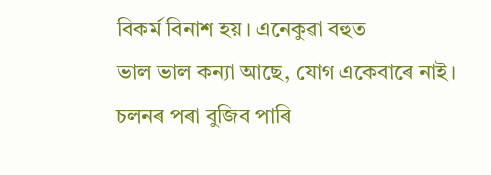বিকৰ্ম বিনাশ হয়। এনেকুৱা বহুত
ভাল ভাল কন্যা আছে, যোগ একেবাৰে নাই। চলনৰ পৰা বুজিব পাৰি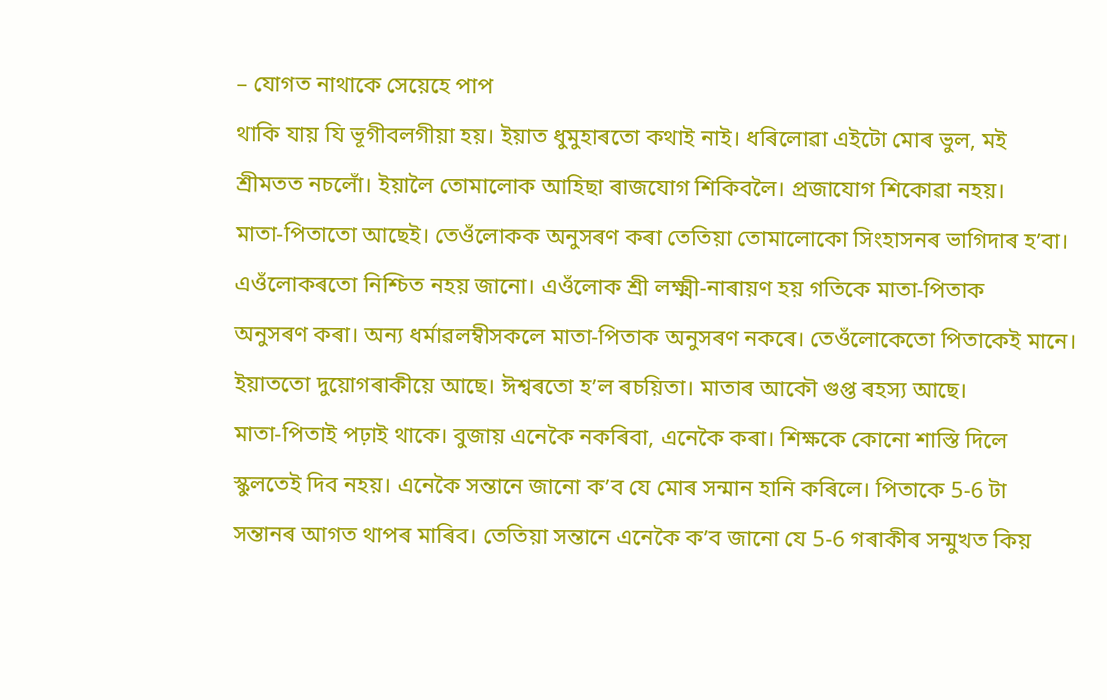– যোগত নাথাকে সেয়েহে পাপ
থাকি যায় যি ভূগীবলগীয়া হয়। ইয়াত ধুমুহাৰতো কথাই নাই। ধৰিলোৱা এইটো মোৰ ভুল, মই
শ্ৰীমতত নচলোঁ। ইয়ালৈ তোমালোক আহিছা ৰাজযোগ শিকিবলৈ। প্ৰজাযোগ শিকোৱা নহয়।
মাতা-পিতাতো আছেই। তেওঁলোকক অনুসৰণ কৰা তেতিয়া তোমালোকো সিংহাসনৰ ভাগিদাৰ হ’বা।
এওঁলোকৰতো নিশ্চিত নহয় জানো। এওঁলোক শ্ৰী লক্ষ্মী-নাৰায়ণ হয় গতিকে মাতা-পিতাক
অনুসৰণ কৰা। অন্য ধৰ্মাৱলম্বীসকলে মাতা-পিতাক অনুসৰণ নকৰে। তেওঁলোকেতো পিতাকেই মানে।
ইয়াততো দুয়োগৰাকীয়ে আছে। ঈশ্বৰতো হ’ল ৰচয়িতা। মাতাৰ আকৌ গুপ্ত ৰহস্য আছে।
মাতা-পিতাই পঢ়াই থাকে। বুজায় এনেকৈ নকৰিবা, এনেকৈ কৰা। শিক্ষকে কোনো শাস্তি দিলে
স্কুলতেই দিব নহয়। এনেকৈ সন্তানে জানো ক’ব যে মোৰ সন্মান হানি কৰিলে। পিতাকে 5-6 টা
সন্তানৰ আগত থাপৰ মাৰিব। তেতিয়া সন্তানে এনেকৈ ক’ব জানো যে 5-6 গৰাকীৰ সন্মুখত কিয়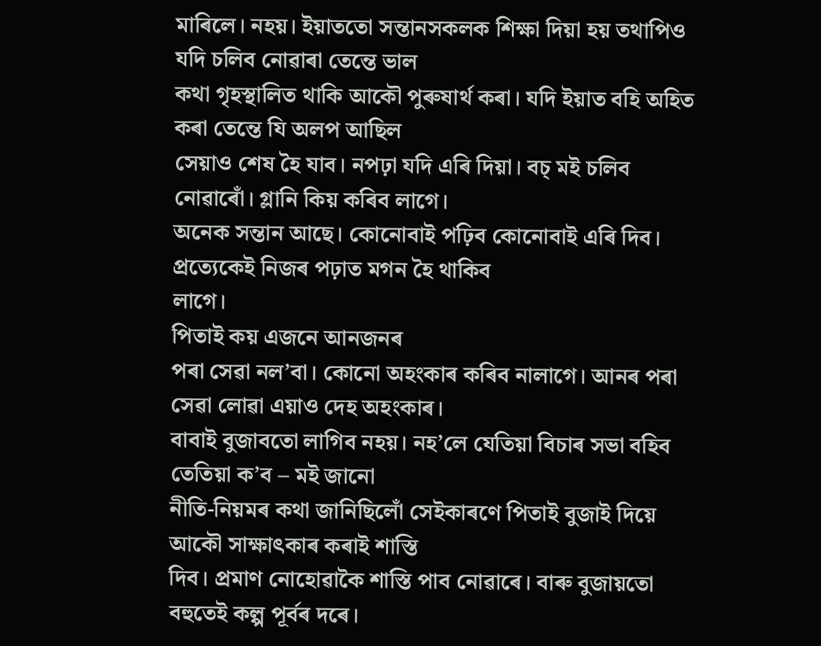মাৰিলে। নহয়। ইয়াততো সন্তানসকলক শিক্ষা দিয়া হয় তথাপিও যদি চলিব নোৱাৰা তেন্তে ভাল
কথা গৃহস্থালিত থাকি আকৌ পুৰুষাৰ্থ কৰা। যদি ইয়াত বহি অহিত কৰা তেন্তে যি অলপ আছিল
সেয়াও শেষ হৈ যাব। নপঢ়া যদি এৰি দিয়া। বচ্ মই চলিব নোৱাৰোঁ। গ্লানি কিয় কৰিব লাগে।
অনেক সন্তান আছে। কোনোবাই পঢ়িব কোনোবাই এৰি দিব। প্ৰত্যেকেই নিজৰ পঢ়াত মগন হৈ থাকিব
লাগে।
পিতাই কয় এজনে আনজনৰ
পৰা সেৱা নল’বা। কোনো অহংকাৰ কৰিব নালাগে। আনৰ পৰা সেৱা লোৱা এয়াও দেহ অহংকাৰ।
বাবাই বুজাবতো লাগিব নহয়। নহ’লে যেতিয়া বিচাৰ সভা বহিব তেতিয়া ক’ব – মই জানো
নীতি-নিয়মৰ কথা জানিছিলোঁ সেইকাৰণে পিতাই বুজাই দিয়ে আকৌ সাক্ষাৎকাৰ কৰাই শাস্তি
দিব। প্ৰমাণ নোহোৱাকৈ শাস্তি পাব নোৱাৰে। বাৰু বুজায়তো বহুতেই কল্প পূৰ্বৰ দৰে।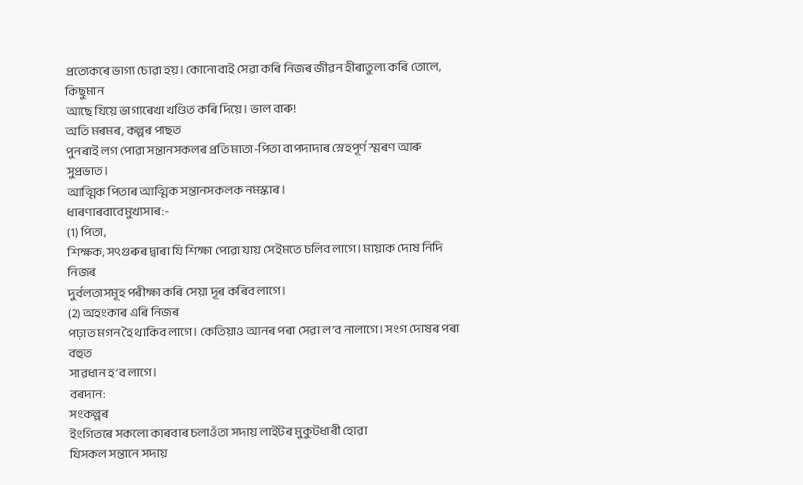প্ৰত্যেকৰে ভাগ্য চোৱা হয়। কোনোবাই সেৱা কৰি নিজৰ জীৱন হীৰাতুল্য কৰি তোলে, কিছুমান
আছে যিয়ে ভাগ্যৰেখা খণ্ডিত কৰি দিয়ে। ভাল বাৰু!
অতি মৰমৰ, কল্পৰ পাছত
পুনৰাই লগ পোৱা সন্তানসকলৰ প্ৰতি মাতা-পিতা বাপদাদাৰ স্নেহপূৰ্ণ স্মৰণ আৰু সুপ্ৰভাত।
আত্মিক পিতাৰ আত্মিক সন্তানসকলক নমস্কাৰ।
ধাৰণাৰবাবেমুখ্যসাৰ:-
(1) পিতা,
শিক্ষক, সৎগুৰুৰ দ্বাৰা যি শিক্ষা পোৱা যায় সেইমতে চলিব লাগে। মায়াক দোষ নিদি নিজৰ
দুৰ্বলতাসমূহ পৰীক্ষা কৰি সেয়া দূৰ কৰিব লাগে।
(2) অহংকাৰ এৰি নিজৰ
পঢ়াত মগন হৈ থাকিব লাগে। কেতিয়াও আনৰ পৰা সেৱা ল’ব নালাগে। সংগ দোষৰ পৰা বহুত
সাৱধান হ’ব লাগে।
বৰদান:
সংকল্পৰ
ইংগিতৰে সকলো কাৰবাৰ চলাওঁতা সদায় লাইটৰ মুকুটধাৰী হোৱা
যিসকল সন্তানে সদায়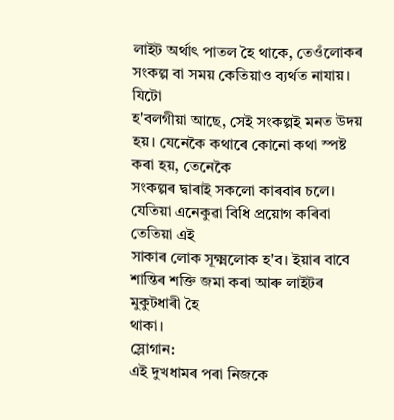লাইট অৰ্থাৎ পাতল হৈ থাকে, তেওঁলোকৰ সংকল্প বা সময় কেতিয়াও ব্যৰ্থত নাযায়। যিটো
হ'বলগীয়া আছে, সেই সংকল্পই মনত উদয় হয়। যেনেকৈ কথাৰে কোনো কথা স্পষ্ট কৰা হয়, তেনেকৈ
সংকল্পৰ দ্বাৰাই সকলো কাৰবাৰ চলে। যেতিয়া এনেকুৱা বিধি প্ৰয়োগ কৰিবা তেতিয়া এই
সাকাৰ লোক সূক্ষ্মলোক হ'ব। ইয়াৰ বাবে শান্তিৰ শক্তি জমা কৰা আৰু লাইটৰ মুকুটধাৰী হৈ
থাকা।
স্লোগান:
এই দুখধামৰ পৰা নিজকে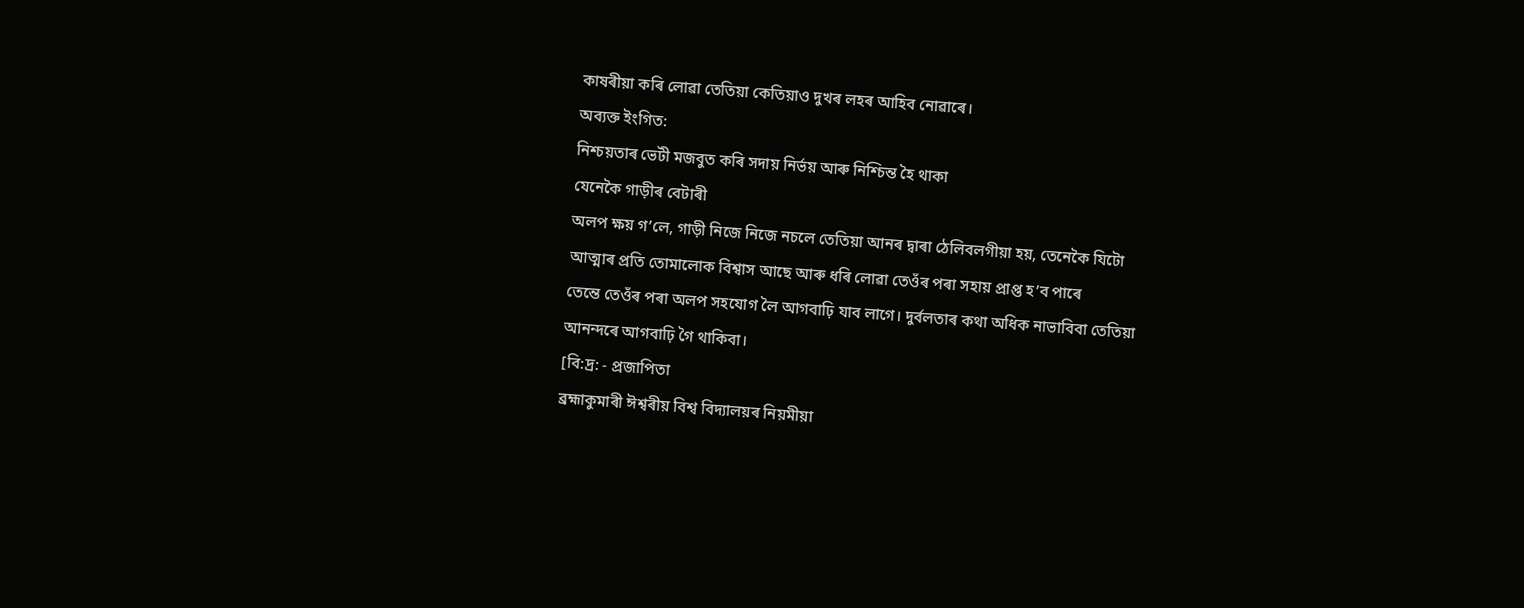কাষৰীয়া কৰি লোৱা তেতিয়া কেতিয়াও দুখৰ লহৰ আহিব নোৱাৰে।
অব্যক্ত ইংগিত:
নিশ্চয়তাৰ ভেটী মজবুত কৰি সদায় নিৰ্ভয় আৰু নিশ্চিন্ত হৈ থাকা
যেনেকৈ গাড়ীৰ বেটাৰী
অলপ ক্ষয় গ’লে, গাড়ী নিজে নিজে নচলে তেতিয়া আনৰ দ্বাৰা ঠেলিবলগীয়া হয়, তেনেকৈ যিটো
আত্মাৰ প্ৰতি তোমালোক বিশ্বাস আছে আৰু ধৰি লোৱা তেওঁৰ পৰা সহায় প্ৰাপ্ত হ’ব পাৰে
তেন্তে তেওঁৰ পৰা অলপ সহযোগ লৈ আগবাঢ়ি যাব লাগে। দুৰ্বলতাৰ কথা অধিক নাভাবিবা তেতিয়া
আনন্দৰে আগবাঢ়ি গৈ থাকিবা।
[বি:দ্ৰ: - প্ৰজাপিতা
ব্ৰহ্মাকুমাৰী ঈশ্বৰীয় বিশ্ব বিদ্যালয়ৰ নিয়মীয়া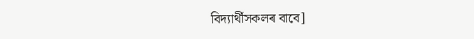বিদ্যাৰ্থীসকলৰ বাবে]